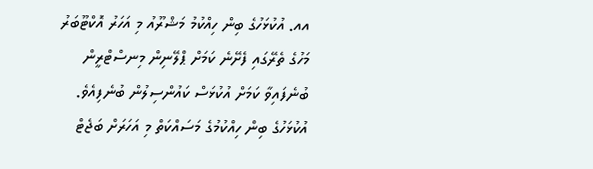އއ. އުކުޅަހުގެ ބިން ހިއްކުމު މަޝްރޫއު މި އަހަރު އޮކްޓޫބަރު މަހުގެ ތެރޭގައި ފެށޭނެ ކަމަށް ޕްލޭނިން މިނސްޓްރީން ބުނެފައިވާ ކަމަށް އުކުޅަސް ކައުންސިލުން ބުނެފިއެވެ.
އުކުޅަހުގެ ބިން ހިއްކުމުގެ މަސައްކަތް މި އަހަރަށް ބަޖެޓް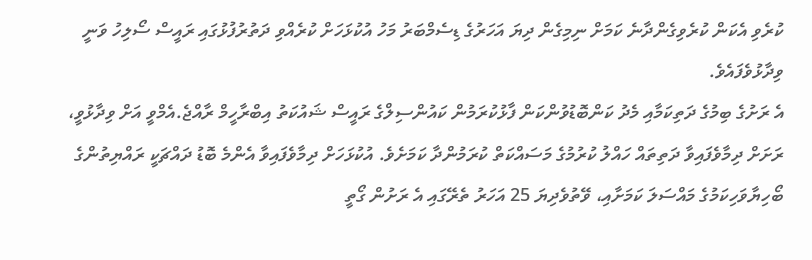ކުރެވި އެކަން ކުރެވިގެންދާނެ ކަމަށް ނިމިގެން ދިޔަ އަހަރުގެ ޑިސެމްބަރު މަހު އުކުޅަހަށް ކުރެއްވި ދަތުރުފުޅުގައި ރައީސް ސޯލިހު ވަނީ ވިދާޅުވެފައެވެ.
އެ ރަށުގެ ބިމުގެ ދަތިކަމާއި މެދު ކަންބޮޑުވުންކަން ފާޅުކުރަމުން ކައުންސިލްގެ ރައީސް ޝައުކަތު އިބްރާހީމް ރާއްޖެ.އެމްވީ އަށް ވިދާޅުވީ، ރަށަށް ދިމާވެފައިވާ ދަތިތައް ހައްލު ކުރުމުގެ މަސައްކަތް ކުރަމުންދާ ކަމަށެވެ. އުކުޅަހަށް ދިމާވެފައިވާ އެންމެ ބޮޑު ދައްޗަކީ ރައްޔިތުންގެ ބޯހިޔާވަހިކަމުގެ މައްސަލަ ކަމަށާއި، ވޭތުވެދިޔަ 25 އަހަރު ތެރޭގައި އެ ރަށުން ގޯތީ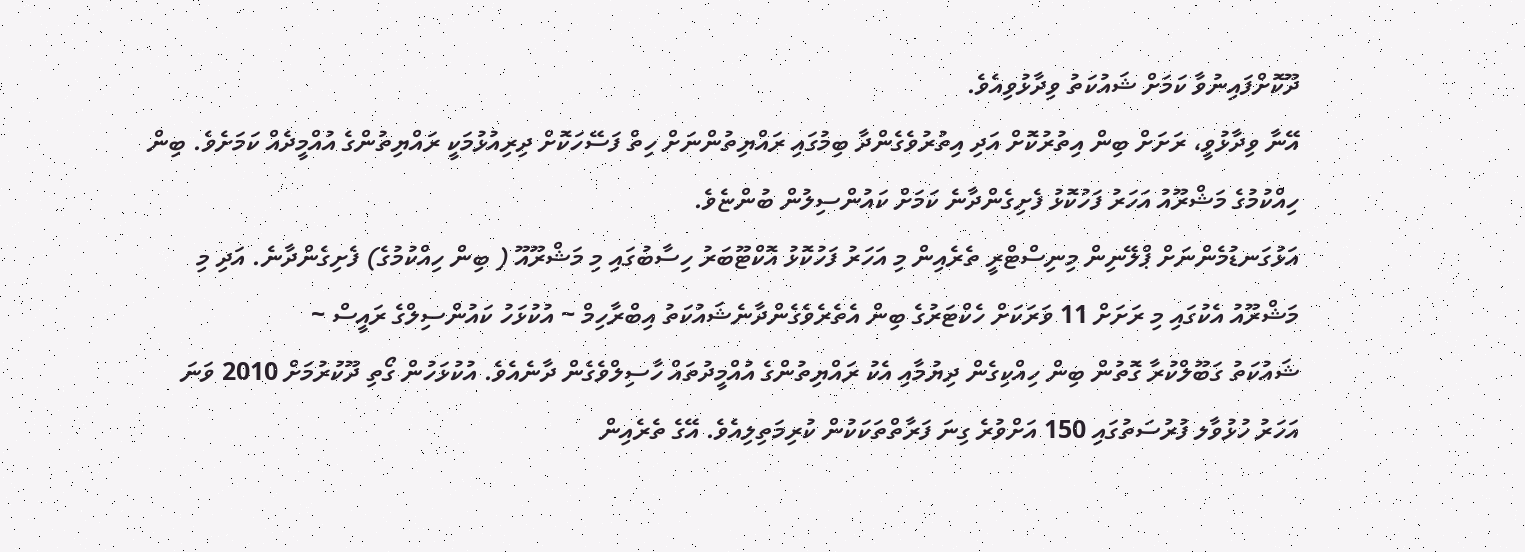ދޫކޮށްފައިނުވާ ކަމަށް ޝައުކަތު ވިދާޅުވިއެވެ.
އޭނާ ވިދާޅުވީ، ރަށަށް ބިން އިތުރުކޮށް އަދި އިތުރުވެގެންދާ ބިމުގައި ރައްޔިތުންނަށް ހިތް ފަސޭހަކޮށް ދިރިއުޅުމަކީ ރައްޔިތުންގެ އުއްމީދެއް ކަމަށެވެ. ބިން ހިއްކުމުގެ މަޝްރޫއު އަހަރު ފަހުކޮޅު ފެށިގެންދާނެ ކަމަށް ކައުންސިލުން ބުންޏެވެ.
އަޅުގަނޑުމެންނަށް ޕްލޭނިން މިނިސްޓްރީ ތެރެއިން މި އަހަރު ފަހުކޮޅު އޮކްޓޫބަރު ހިސާބުގައި މި މަޝްރޫއޫ ( ބިން ހިއްކުމުގެ) ފެށިގެންދާނެ. އަދި މި މަޝްރޫއު އެކުގައި މި ރަށަށް 11 ވަރަކަށް ހެކްޓަރުގެ ބިން އެތެރެވެގެންދާނެޝައުކަތު އިބްރާހިމް ~ އުކުޅަހު ކައުންސިލްގެ ރައީސް ~
ޝައުކަތު ގަބޫލްކުރާ ގޮތުން ބިން ހިއްކިގެން ދިޔުމާއި އެކު ރައްޔިތުންގެ އުއްމީދުތައް ހާސިލްވެގެން ދާނެއެވެ. އުކުޅަހުން ގޯތި ދޫކުރުމަށް 2010 ވަނަ އަހަރު ހުޅުވާލ ފުރުސަތުގައި 150 އަށްވުރެ ގިނަ ފަރާތްތަކަކުން ކުރިމަތިލިއެވެ. އޭގެ ތެރެއިން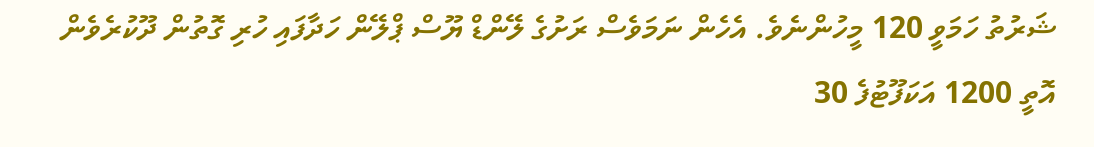ޝަރުތު ހަމަވީ 120 މީހުންނެވެ. އެހެން ނަމަވެސް ރަށުގެ ލޭންޑް ޔޫސް ޕްލޭން ހަދާފައި ހުރި ގޮތުން ދޫކުރެވެން އޮތީ 1200 އަކަފޫޓުފެ 30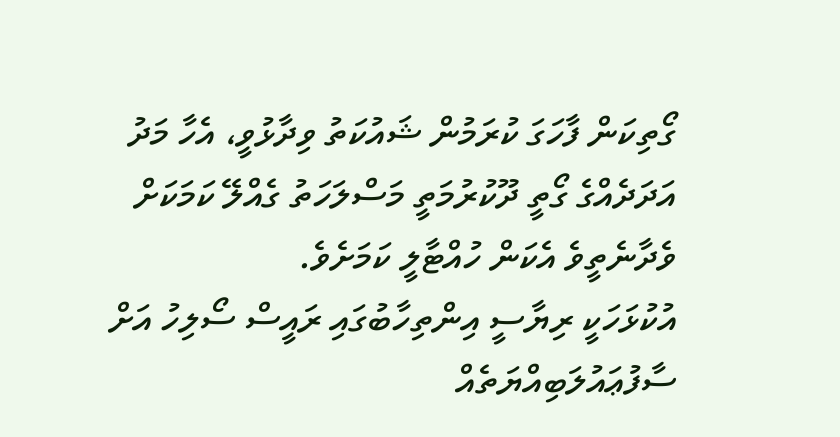ގޯތިކަން ފާހަގަ ކުރަމުން ޝައުކަތު ވިދާޅުވީ، އެހާ މަދު އަދަދެއްގެ ގޯތީ ދޫކުރުމަތީ މަސްލަހަތު ގެއްލޭ ކަމަކަށް ވެދާނެތީވެ އެކަން ހުއްޓާލީ ކަމަށެވެ.
އުކުޅަހަކީ ރިޔާސީ އިންތިހާބުގައި ރައީސް ސޯލިހު އަށް ސާފުޢައުލަބިއްޔަތެއް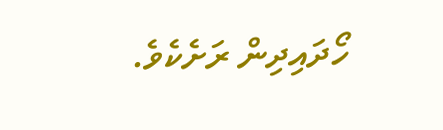ހޯދައިދިން ރަށެކެވެ.